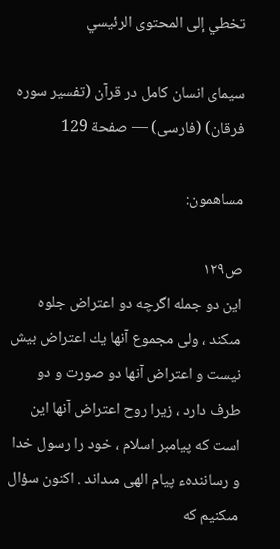تخطي إلى المحتوى الرئيسي

سيماى انسان كامل در قرآن (تفسير سوره فرقان) (فارسى) — صفحة 129

مساهمون:

ص١٢٩
اين دو جمله اگرچه دو اعتراض جلوه مىكند ، ولى مجموع آنها يك اعتراض بيش نيست و اعتراض آنها دو صورت و دو طرف دارد ، زيرا روح اعتراض آنها اين است كه پيامبر اسلام ، خود را رسول خدا و رسانندهء پيام الهى مىداند . اكنون سؤال مىكنيم كه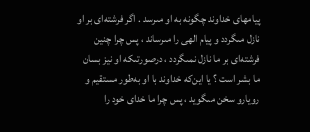پيامهاى خداوند چگونه به او مىرسد . اگر فرشته‌اى بر او نازل مىگردد و پيام الهى را مىرساند ، پس چرا چنين فرشته‌اى بر ما نازل نمىگردد ، درصورتىكه او نيز بسان ما بشر است ؟ يا اين‌كه خداوند با او به‌طور مستقيم و رويارو سخن مىگويد ، پس چرا ما خداى خود را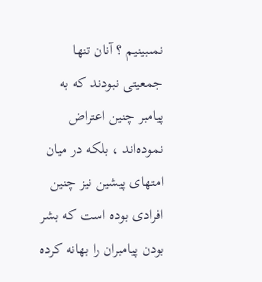نمىبينيم ؟ آنان تنها جمعيتى نبودند كه به پيامبر چنين اعتراض نموده‌اند ، بلكه در ميان امتهاى پيشين نيز چنين افرادى بوده است كه بشر بودن پيامبران را بهانه كرده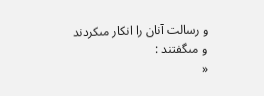و رسالت آنان را انكار مىكردند و مىگفتند :
«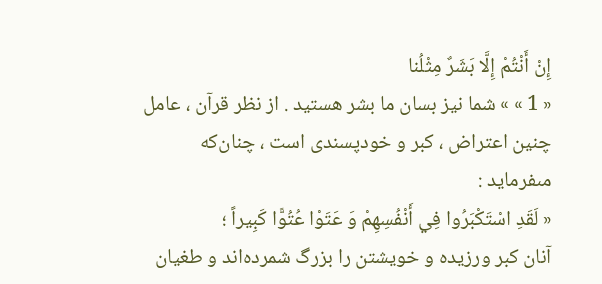إِنْ أَنْتُمْ إِلَّا بَشَرٌ مِثْلُنا
« 1 » » شما نيز بسان ما بشر هستيد . از نظر قرآن ، عامل چنين اعتراض ، كبر و خودپسندى است ، چنان‌كه مىفرمايد :
« لَقَدِ اسْتَكْبَرُوا فِي أَنْفُسِهِمْ وَ عَتَوْا عُتُوًّا كَبِيراً ؛
آنان كبر ورزيده و خويشتن را بزرگ شمرده‌اند و طغيان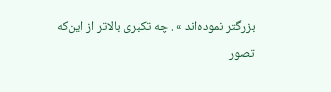بزرگتر نموده‌اند » . چه تكبرى بالاتر از اين‌كه تصور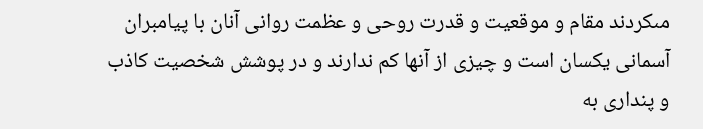مىكردند مقام و موقعيت و قدرت روحى و عظمت روانى آنان با پيامبران آسمانى يكسان است و چيزى از آنها كم ندارند و در پوشش شخصيت كاذب و پندارى به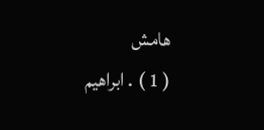هامش
( 1 ) . ابراهيم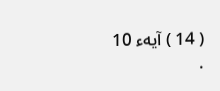( 14 ) آيهء 10 .